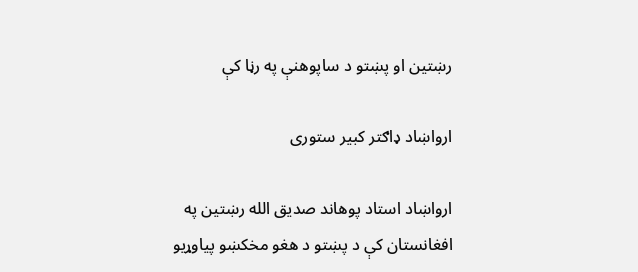رښتين او پښتو د ساپوهنې په رڼا كې

ارواښاد ډاګتر کبیر ستوری

ارواښاد استاد پوهاند صدیق الله رښتین په افغانستان کې د پښتو د هغو مخکښو پیاوړیو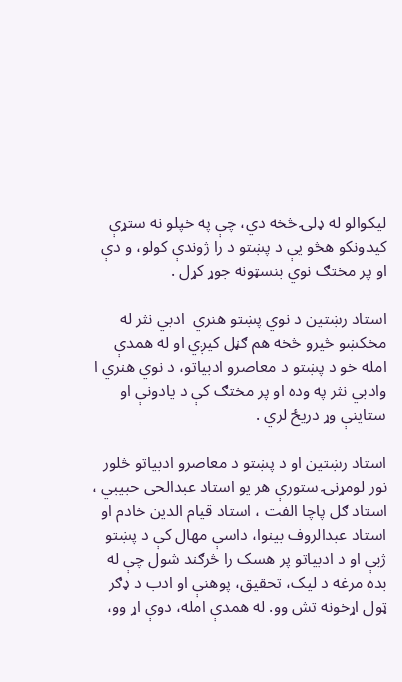لیکوالو له ډلۍ څخه دي، چې په خپلو نه ستړې کیدونکو هڅو یې د پښتو د را ژوندې کولو، و دې او پر مختګ نوي بنسټونه جوړ کړل .

استاد رښتین د نوي پښتو هنري  ادبي نثر له مخکښو څیرو څخه هم ګڼل کیږي او له همدې امله خو د پښتو د معاصرو ادبیاتو، د نوي هنري ا وادبي نثر په وده او پر مختګ کې د یادونې او ستاینې وړ دریځ لري .

استاد رښتین او د پښتو د معاصرو ادبیاتو څلور نور لومړنۍ ستورې هر یو استاد عبدالحی حبیبي ، استاد ګل پاچا الفت ، استاد قیام الدین خادم او استاد عبدالروف بینوا، داسې مهال کې د پښتو ژبې او د ادبیاتو پر هسک را څرګند شول چې له بده مرغه د لیک، تحقیق، پوهنې او ادب د ډګر ټول اړخونه تش وو. له همدې امله، دوې اړ وو،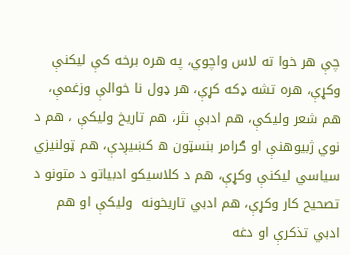چې هر خوا ته لاس واچوي، په هره برخه کې لیکنې وکړې، هره تشه ډکه کړې، هر ډول نا خوالې وزغمې، هم شعر ولیکې، هم ادبې نثر، هم تاریخ ولیکې ، هم د نوي ژبيوهنې او ګرامر بنسټون ه کښیږدې، هم ټولنیزي سیاسي لیکنې وکړې، هم د کلاسیکو ادبیاتو د متونو د تصحیح کار وکړې، هم ادبي تاریخونه  ولیکې او هم ادبي تذکرې او دغه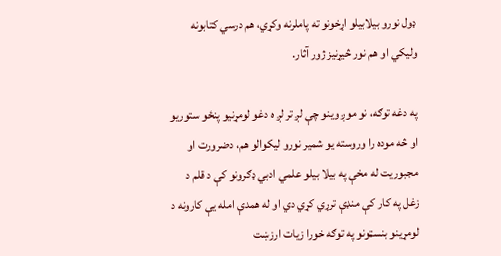ډول نورو بیلابیلو اړخونو ته پاملرنه وکړي، هم درسي کتابونه ولیکي او هم نور څیړنیز ژور آثار.

په دغه توګه، نو موږ وینو چې لږ تر لږ ه دغو لومړنیو پنځو ستوریو او څه موده را وروسته یو شمیر نورو لیکوالو هم، دضرورت او مجبوریت له مخې په بیلا بیلو علمي ادبي ډګرونو کې د قلم د زغل په کار کې منډې ترړي کړي دي او له همدې امله یې کارونه د لومړینو بنسټونو په توګه خورا زیات ارزښت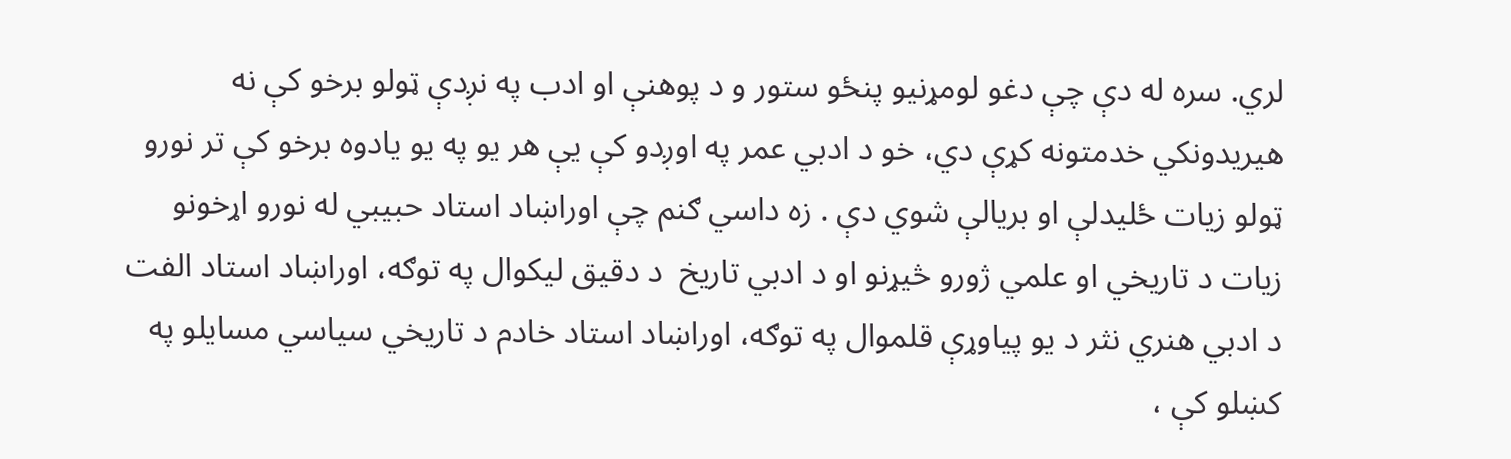لري. سره له دې چې دغو لومړنیو پنځو ستور و د پوهنې او ادب په نږدې ټولو برخو کې نه هیریدونکي خدمتونه کړې دي، خو د ادبي عمر په اوږدو کې یې هر یو په یو یادوه برخو کې تر نورو ټولو زیات ځلیدلې او بریالې شوي دې . زه داسي ګنم چې اوراښاد استاد حبیبي له نورو اړخونو زیات د تاریخي او علمي ژورو څیړنو او د ادبي تاریخ  د دقیق لیکوال په توګه، اوراښاد استاد الفت د ادبي هنري نثر د یو پیاوړې قلموال په توګه، اوراښاد استاد خادم د تاریخي سیاسي مسایلو په کښلو کې ،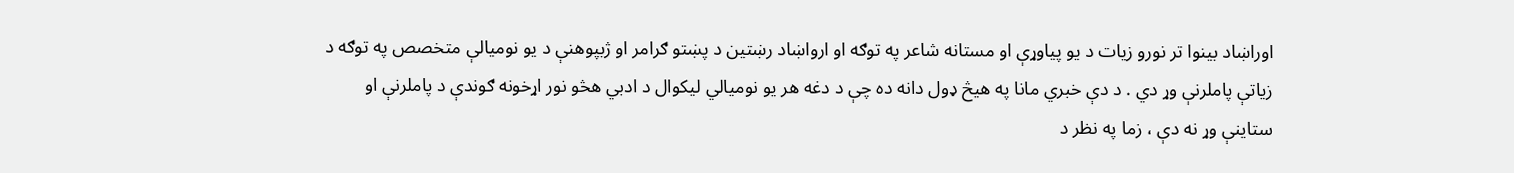اوراښاد بینوا تر نورو زیات د یو پیاوړې او مستانه شاعر په توګه او ارواښاد رښتین د پښتو ګرامر او ژبپوهنې د یو نومیالې متخصص په توګه د زیاتې پاملرنې وړ دي . د دې خبري مانا په هیڅ ډول دانه ده چې د دغه هر یو نومیالي لیکوال د ادبي هڅو نور اړخونه ګوندې د پاملرنې او ستاینې وړ نه دې ، زما په نظر د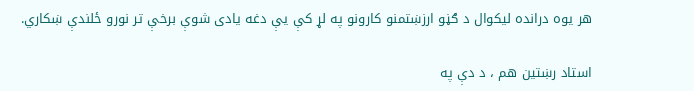هر یوه درانده لیکوال د ګڼو ارزښتمنو کارونو په لړ کې یې دغه یادی شوې برخې تر نورو ځلندې ښکاري.

استاد رښتین هم ، د دې په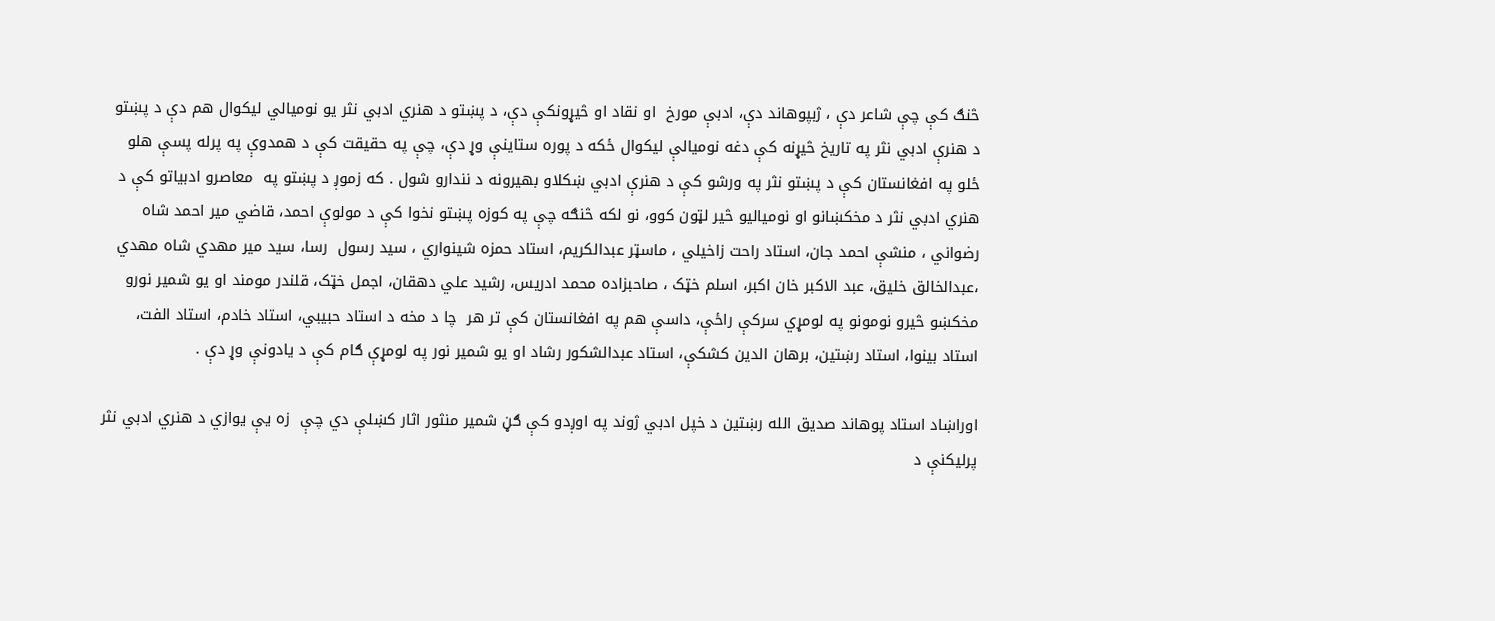څنګ کې چې شاعر دې ، ژبپوهاند دې، ادبې مورخ  او نقاد او څیړونکې دې، د پښتو د هنري ادبي نثر یو نومیالي لیکوال هم دې د پښتو د هنرې ادبي نثر په تاریخ څیړنه کې دغه نومیالې لیکوال ځکه د پوره ستاینې وړ دې، چې په حقیقت کې د همدوې په پرله پسې هلو ځلو په افغانستان کې د پښتو نثر په ورشو کې د هنرې ادبي ښکلاو بهیرونه د نندارو شول . که زموږ د پښتو په  معاصرو ادبیاتو کې د هنري ادبي نثر د مخکښانو او نومیالیو څیر لټون کوو، نو لکه څنګه چې په کوزه پښتو نخوا کې د مولوې احمد، قاضي میر احمد شاه رضواني ، منشې احمد جان، استاد راحت زاخیلي ، ماسټر عبدالکریم، استاد حمزه شینواري ، سید رسول  رسا، سید میر مهدي شاه مهدي ،عبدالخالق خلیق، عبد الاکبر خان اکبر، اسلم خټک ، صاحبزاده محمد ادریس، رشید علي دهقان، اجمل خټک، قلندر مومند او یو شمیر نورو مخکښو څیرو نومونو په لومړي سرکې راځې، داسې هم په افغانستان کې تر هر  چا د مخه د استاد حبيبي، استاد خادم، استاد الفت، استاد بینوا، استاد رښتین، برهان الدین کشکې، استاد عبدالشکور رشاد او یو شمیر نور په لومړې ګام کې د یادونې وړ دې .

اوراښاد استاد پوهاند صدیق الله رښتین د خپل ادبي ژوند په اوږدو کې ګڼ شمیر منثور اثار کښلې دي چې  زه یې یوازي د هنري ادبي نثر پرلیکنې د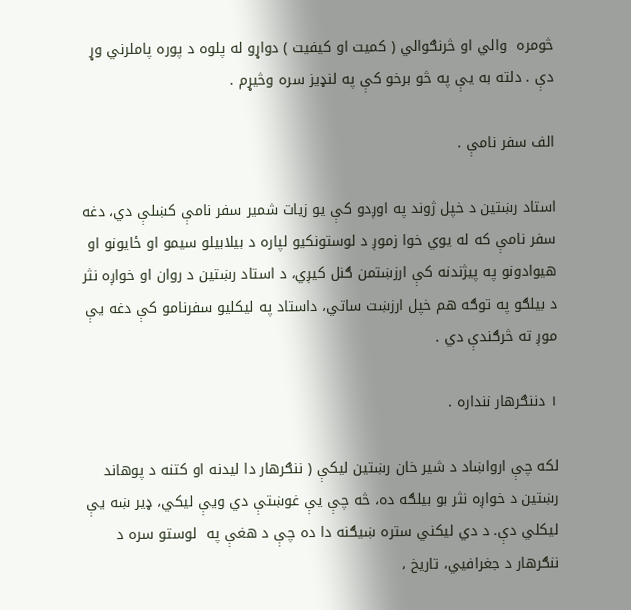څومره  والي او څرنګوالي ( کمیت او کیفیت ) دواړو له پلوه د پوره پاملرني وړ دې . دلته به یې په څو برخو کې په لنډیز سره وڅیړم .

الف سفر نامې .

استاد رښتین د خپل ژوند په اوږدو کې یو زیات شمیر سفر نامې کښلې دي، دغه سفر نامې که له یوي خوا زموږ د لوستونکیو لپاره د بیلابیلو سیمو او ځایونو او هیوادونو په پیژندنه کې ارزښتمن ګنل کیږي، د استاد رښتین د روان او خواږه نثر د بیلګو په توګه هم خپل ارزښت ساتي، داستاد په لیکلیو سفرنامو کې دغه یې موږ ته څرګندې دي .

۱ دننګرهار ننداره .

لکه چې ارواښاد د شیر خان رښتین لیکې ( ننګرهار دا لیدنه او کتنه د پوهاند رښتین د خواږه نثر بو بیلګه ده، څه چې یې غوښتې دي ویې لیکي، ډیر ښه یې لیکلي دې. د دي لیکني ستره ښیګنه دا ده چې د هغې په  لوستو سره د ننګرهار د جغرافیي، تاریخ ،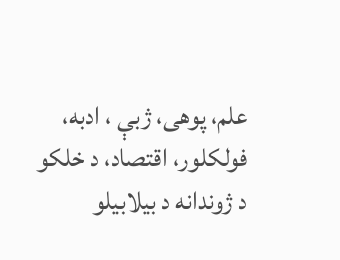علم، پوهی، ژبې ، ادبه، فولکلور، اقتصاد، د خلکو د ژوندانه د بیلابیلو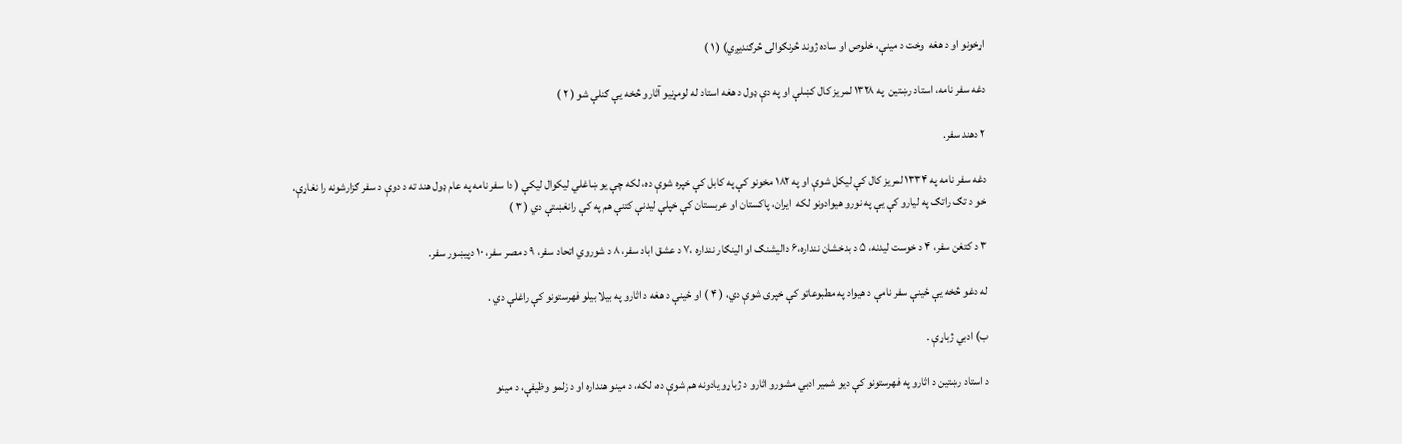اړخونو او د هغه  وخت د مینې، خلوص او ساده ژوند څرنګوالی څرګندیږي) ( ۱ )

دغه سفر نامه، استاد رښتین  په ۱۳۲۸ لمریز کال کښلې او په دې ډول د هغه استاد له لومړنیو آثارو څخه یې ګنلې شو ( ۲ )

۲ دهند سفر.

دغه سفر نامه په ۱۳۳۴ لمریز کال کې لیکل شوې او په ۱۸۲ مخونو کې په کابل کې خپره شوې ده، لکه چې یو ښاغلي لیکوال لیکې ( دا سفر نامه په عام ډول هند ته د دوې د سفر ګزارشونه را نغاړې، خو د تګ راتګ په لیارو کې یې په نورو هیوادونو لکه  ایران، پاکستان او عربستان کې خپلې لیدنې کتنې هم په کې رانغښتې دي ( ۳ )

۳ د کتغن سفر، ۴ د خوست لیدنه، ۵ د بدخشان ننداره،۶ دالیشنګ او الینګار ننداره ،۷ د عشق اباد سفر، ۸ د شوروي اتحاد سفر، ۹ د مصر سفر، ۱۰ دپيښور سفر.

له دغو څخه یې ځينې سفر نامې د هیواد په مطبوعاتو کې خپری شوې دي، ( ۴ ) او ځینې د هغه د اثارو په بیلا بیلو فهرستونو کې راغلې دي .

ب) ادبي ژباړې .

د استاد رښتین د اثارو په فهرستونو کې دیو شمیر ادبي مشورو اثارو د ژباړو یادونه هم شوې ده، لکه، د مینو هنداره او د زلمو وظیفې، د مینو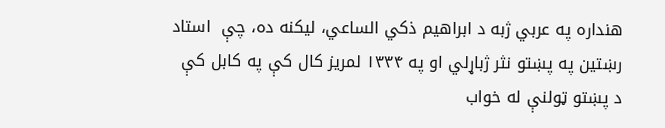هنداره په عربي ژبه د ابراهیم ذکي الساعي، لیکنه ده، چې  استاد رښتین په پښتو نثر ژباړلي او په ۱۳۳۴ لمریز کال کې په کابل کې د پښتو ټولنې له خواب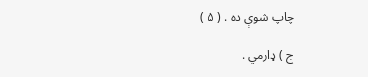چاپ شوې ده . ( ۵ )

ج ) ډارمي .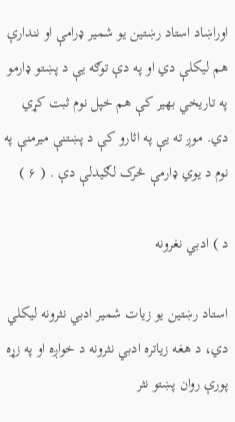اوراښاد استاد رښتین یو شمیر ډرامې او نندارې هم لیکلې دي او په دې توګه یې د پښتو ډارمو په تاریخي بهیر کې هم خپل نوم ثبت کړي دي. موږ ته یې په اثارو کې د پښتنې میرمنې په نوم د یوي ډارمې څرک لګیدلې دې . ( ۶ )

د ) ادبي نغرونه

استاد رښتین یو زیات شمیر ادبي نثرونه لیکلي دي، د هغه زیاتره ادبي نثرونه د خواږه او په زړه پورې روان پښتو نثر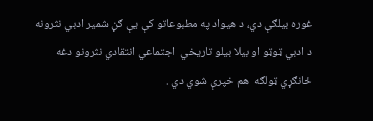غوره بیلګې دي، د هیواد په مطبوعاتو کې یې ګڼ شمیر ادبي نثرونه د ادبي ټوټو او بیلا بیلو تاریخي  اجتماعي انتقادي نثرونو دغه ځانګړي ټولګه  هم خپرې شوي دي .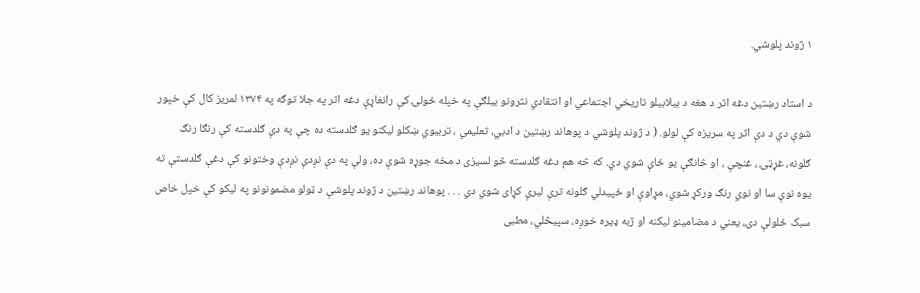۱ ژوند پلوشي.

د استاد رښتین دغه اثر د هغه د بیلابیلو تاریخي اجتماعي او انتقادي نثرونو بیلګې په خپله ځولۍ کې رانغاړې دغه اثر په جلا توګه په ۱۳۷۴ لمریز کال کې خپور شوې دي د دې اثر په سریزه کې لولو. ( د ژوند پلوشي د پوهاند رښتین د ادبي، تعلیمي ، تربیوي ښکلو لیکنو یو ګلدسته ده چې په دې ګلدسته کې رنګا رنګ ګلونه، غړټۍ ، غنچې ، او څانګې یو ځاې شوي دي. که څه هم دغه ګلدسته څو لسیزی د مخه جوړه شوې ده، ولې په دې نږدې نږدې وختونو کې دغې ګلدستې ته یوه نوې سا او نوي رنګ ورکړ شوي، مړاوې او ځپیدلي ګلونه ترې لیرې کړای شوي دي . . . پوهاند رښتین د ژوند پلوشې د ټولو مضمونونو په لیکو کې خپل خاص سبک ځلولې دۍ، یعني د مضامینو لیکنه او ژبه ‌ډیره خوږه، سپیڅلي، مطبی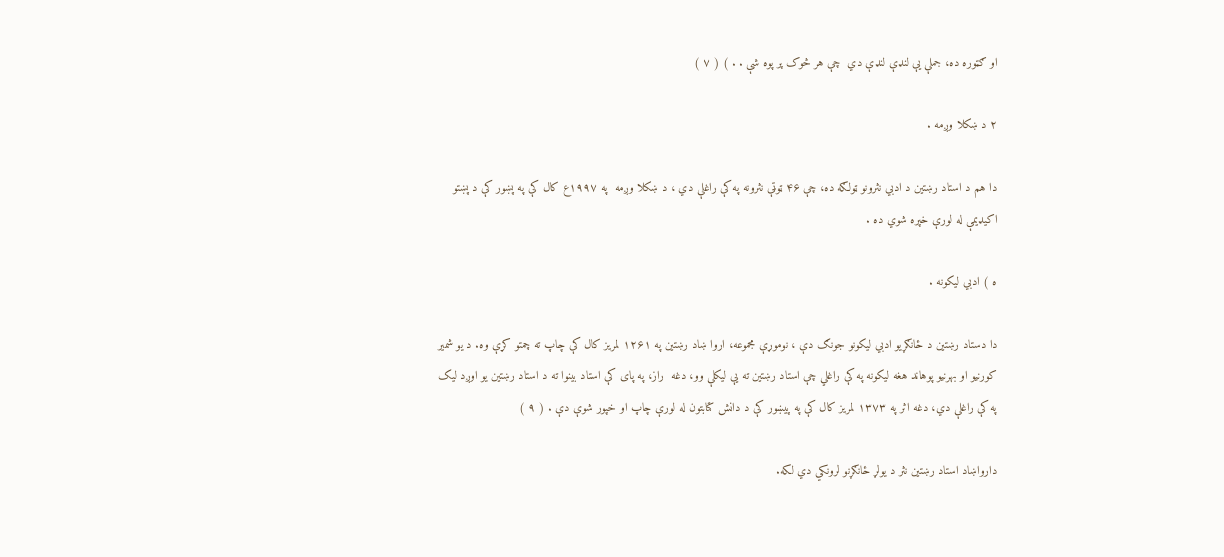او ګټوره ده، جملې یې لنډې لنډې دي  چې هر څوک پر پوه شې . . ) ( ۷ )

۲ د ښکلا وږمه .

دا هم د استاد رښتین د ادبي نثرونو ټولګه ده، چې ۴۶ ټوټې نثرونه په کې راغلې دي ، د ښکلا وږمه  په ۱۹۹۷ع کال کې په پښور کې د پښتو اکيډیمې له لورې خپره شوي ده .

ه ) ادبي لیکونه .

دا دستاد رښتین د ځانګړیو ادبي لیکونو جونګ دې ، نوموړې مجموعه، اروا ښاد رښتین په ۱۲۶۱ لمریز کال کې چاپ ته چمتو کړې وه. د یو شمیر کورنیو او بهرنیو پوهاند هغه لیکونه په کې راغلي چې استاد رښتین ته یې لیکلې وو، دغه  راز، په پای کې استاد بینوا ته د استاد رښتین یو اوږد لیک په کې راغلې دي، دغه اثر په ۱۳۷۳ لمریز کال کې په پیښور کې د دانش کتابتون له لورې چاپ او خپور شوې دې . ( ۹ )

دارواښاد استاد رښتین نثر د یولړ ځانګړنو لرونکي دي لکه.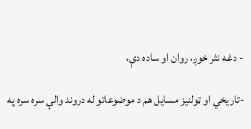- دغه نثر خوږ، روان او ساده دې،

-تاریخي او ټولنیز مسایل هم د موضوعاتو له دروند والې سره سره په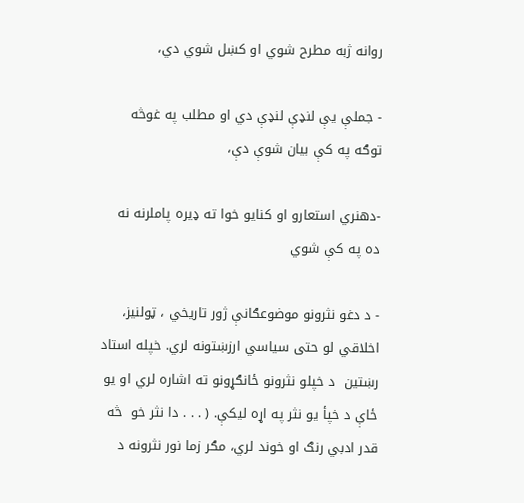روانه ژبه مطرح شوي او کښل شوي دي،

- جملې يې لنډې لنډې دي او مطلب په غوڅه توګه په کې بیان شوې دې،

-دهنري استعارو او کنایو خوا ته ‌ډیره پاملرنه نه ده په کې شوي

- د دغو نثرونو موضوعګانې ژور تاریخي ، ټولنیز، اخلاقي لو حتی سیاسي ارزښتونه لري. خپله استاد رښتین  د خپلو نثرونو ځانګړونو ته اشاره لري او یو ځاې د خپأ یو نثر په اړه لیکې. ( . . . دا نثر خو  څه قدر ادبي رنګ او خوند لري، مګر زما نور نثرونه د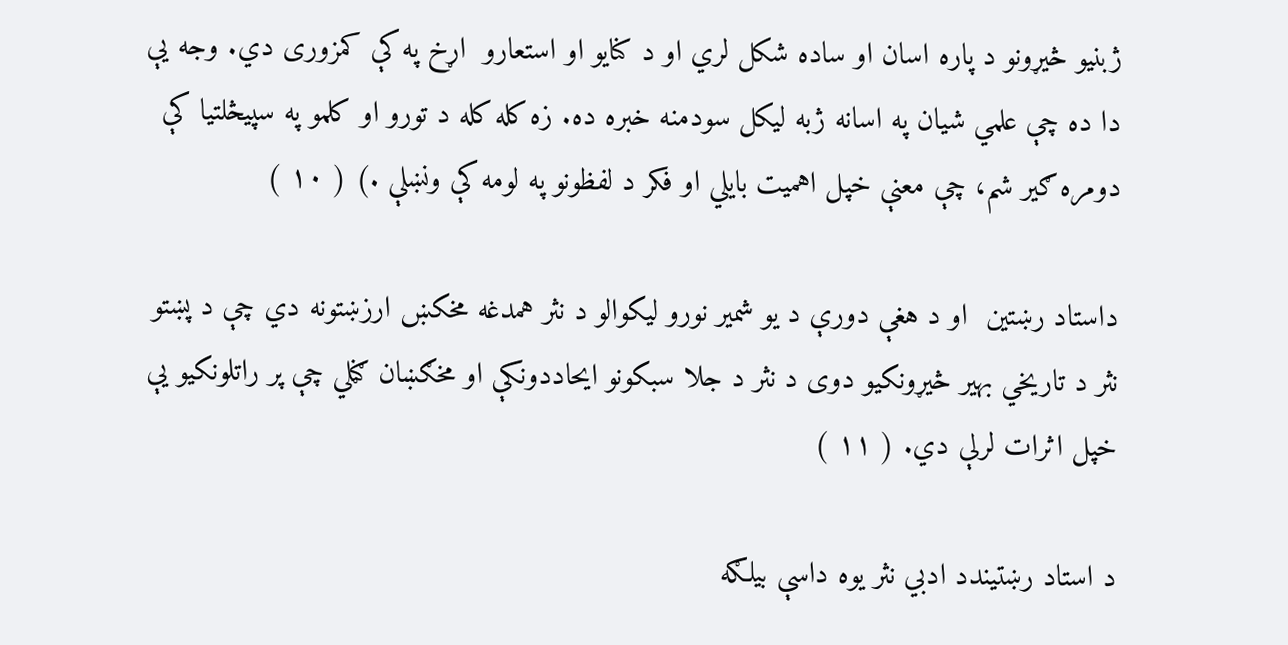ژبنیو څیړونو د پاره اسان او ساده شکل لري او د کنایو او استعارو  اړخ په کې کمزوری دي. وجه یې دا ده چې علمي شیان په اسانه ژبه لیکل سودمنه خبره ده. زه کله کله د تورو او کلمو په سپیڅلتیا کې دومره ګیر شم، چې معنې خپل اهمیت بایلي او فکر د لفظونو په لومه کې ونښلې .) ( ۱۰ )

داستاد رښتین  او د هغې دورې د یو شمیر نورو لیکوالو د نثر همدغه مخکښ ارزښتونه دي چې د پښتو نثر د تاریخي بهیر څیړونکیو دوی د نثر د جلا سبکونو ایحاددونکې او مخګښان ګڼلي چې پر راتلونکیو یې خپل اثرات لرلې دي. ( ۱۱ )

د استاد رښتیندد ادبي نثر یوه داسې بیلګه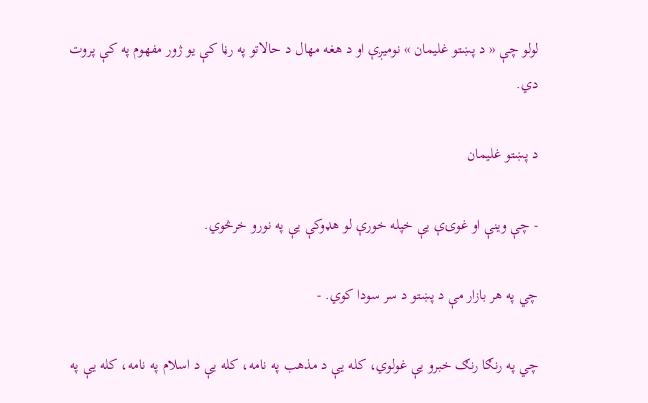لولو چې « د پښتو غلیمان » نومیږې او د هغه مهال د حالاتو په رڼا کې یو ژور مفهوم په کې پروت دي.

د پښتو غلیمان

- چې وینې او غوۍې یې خپله خورې لو هډوکې یې په نورو خرڅوي.

چي په هر بازار مې د پښتو د سر سودا کوي. -

چي په رنګا رنګ خبرو یې غولوي، کله یې د مذهب په نامه، کله یې د اسلام په نامه، کله یې په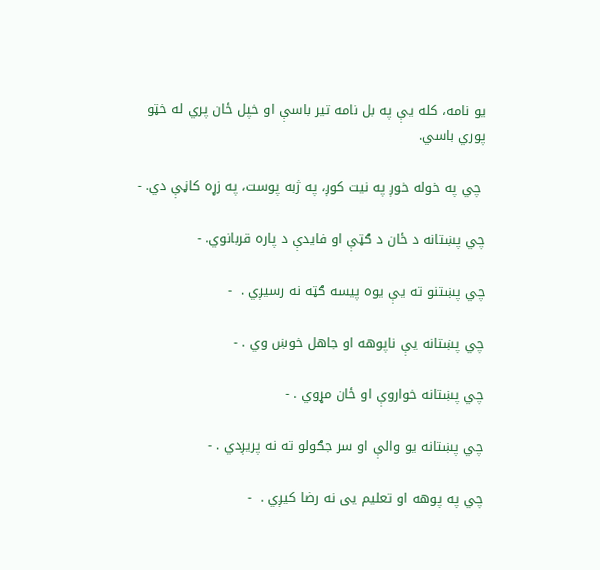یو نامه، کله یې په بل نامه تیر باسې او خپل ځان پري له خټو پوري باسي.

 چي په خوله خوږ په نیت کوږ، په ژبه پوست، په زړه کاڼې دي. -

چي پښتانه د ځان د ګټې او فایدې د پاره قربانوي. -

چي پښتنو ته یې یوه پیسه ګټه نه رسیږي .  -

چي پښتانه یې ناپوهه او جاهل خوښ وي . -

چي پښتانه خواروې او ځان مړوي . -

چي پښتانه یو والې او سر جګولو ته نه پریږدي . -

چي په پوهه او تعلیم یی نه رضا کیږي .  -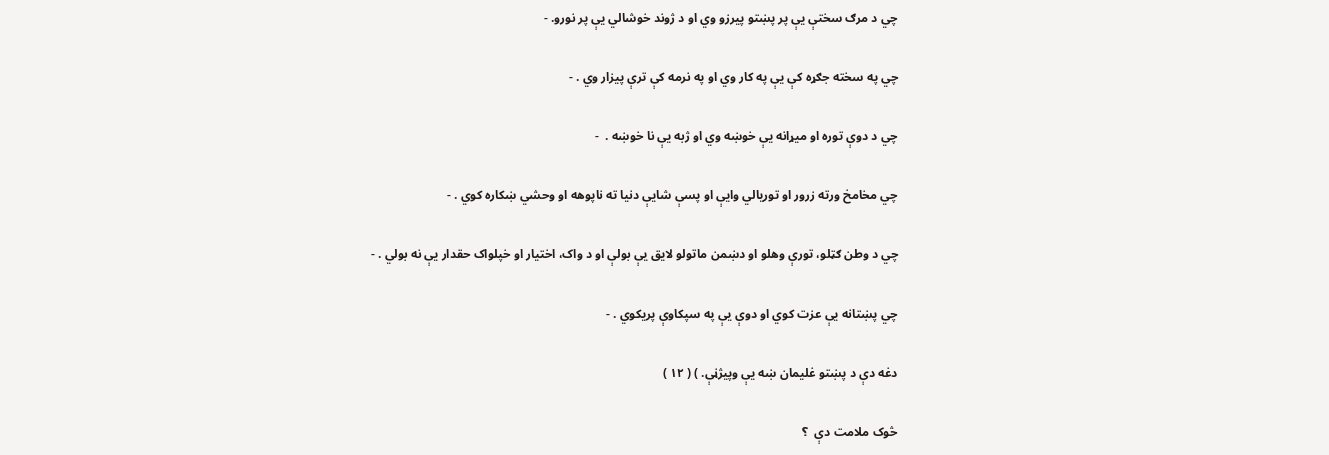چي د مرګ سختې يې پر پښتو پیرزو وي او د ژوند خوشالي یې پر نورو. -

چي په سخته جګړه کې یې په کار وي او په نرمه کې ترې پیزار وي . -

چي د دوې توره او میړانه یې خوښه وي او ژبه یې نا خوښه .  -

چي مخامخ ورته زرور او توریالي وایې او پسې شایې دنیا ته ناپوهه او وحشي ښکاره کوي . -

چي د وطن ګټلو، تورې وهلو او دښمن ماتولو لایق یې بولې او د واک، اختیار او خپلواک حقدار یې نه بولي . -

چي پښتانه یې عزت کوي او دوې یې په سپکاوې پریکوي . -

دغه دې د پښتو غلیمان ښه یې وپيژڼې. ) ( ۱۲ )

څوک ملامت دې  ؟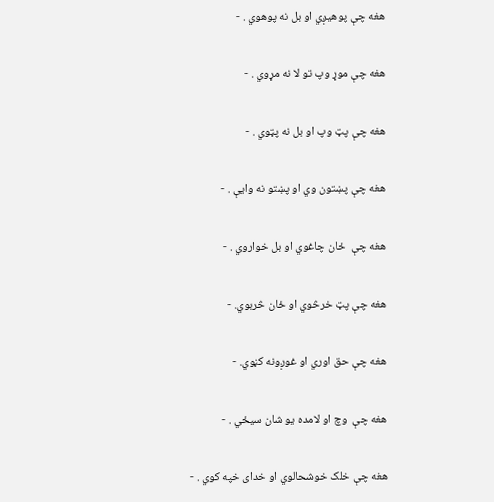هغه چې پوهیږي او بل نه پوهوي . -

هغه چې موړ وپ تو لا نه مړوي . -

هغه چې پټ وپ او بل نه پټوي . -

هغه چې پښتون وي او پښتو نه وایې . -

هغه چې  ځان چاغوي او بل خواروي . -

هغه چې پټ خرڅوي او ځان څربوي. -

هغه چې حق اوري او غوږونه کڼوي. -

هغه چې  وچ او لامده یو شان سیځي . -

هغه چې خلک خوشحالوي او خدای خپه کوي . -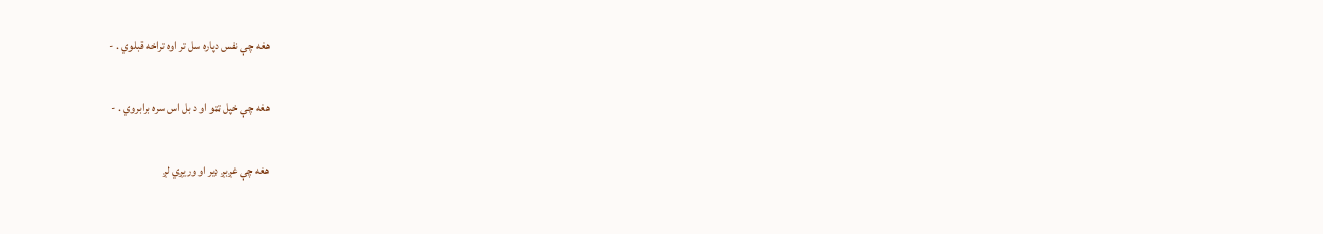هغه چې نفس دپاره سل تر اوه تراخه قبلوي . -

هغه چې خپل ټټو او د بل اس سره برابروي . -

هغه چې غږبږ ډیر او وریږي لږ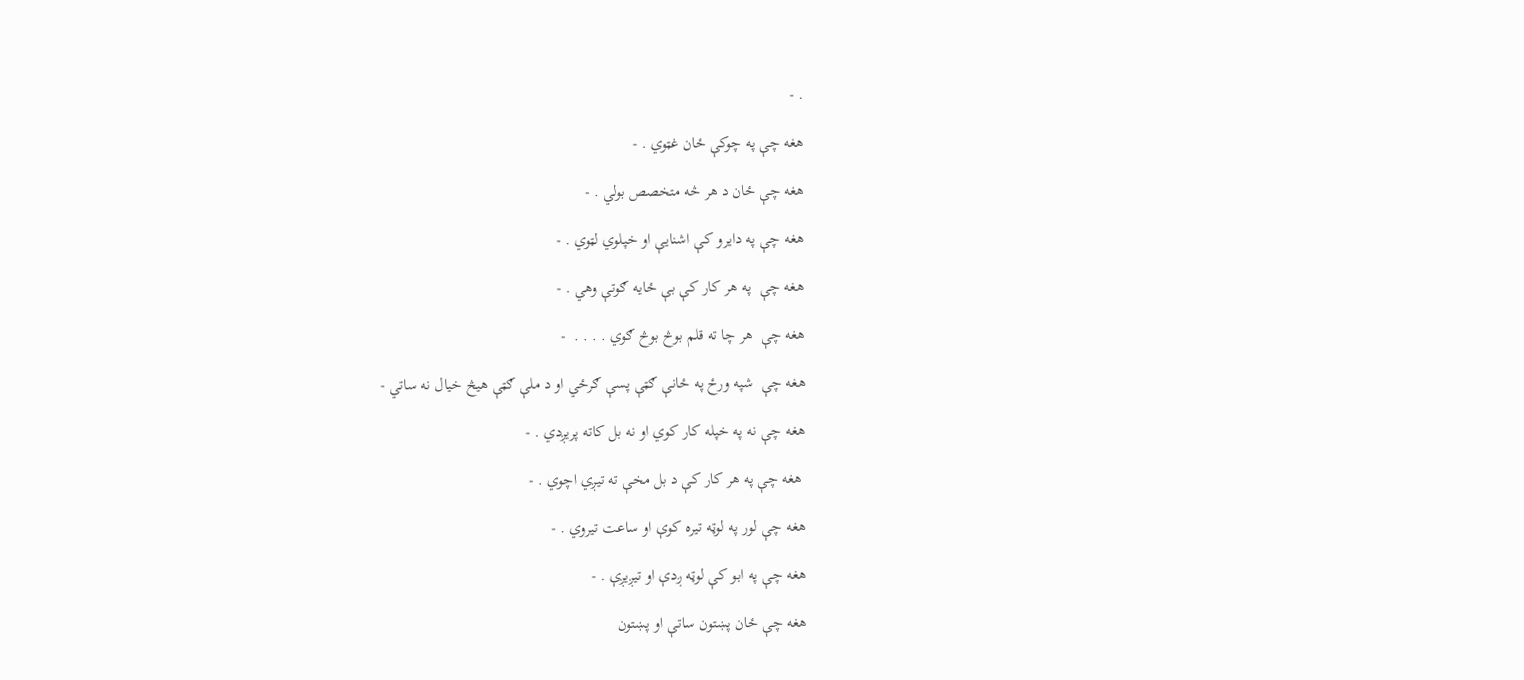. -

هغه چې په چوکې ځان غټوي . -

هغه چې ځان د هر څه متخصص بولي . -

هغه چې په دایرو کې اشنایې او خپلوي لټوي . -

هغه چې  په هر کار کې بې ځایه ګوتې وهي . -

هغه چې  هر چا ته قلم بوڅ بوڅ ګوي . . . .  -

هغه چې  شپه ورځ په ځانې ګټې پسې ګرځي او د ملې ګټې هیڅ خیال نه ساتي -

هغه چې نه په خپله کار کوي او نه بل کاته پریږدي . -

 هغه چې په هر کار کې د بل مخې ته تیږي اچوي . -

هغه چې لور په لوټه تیره کوې او ساعت تیروي . -

هغه چې په ابو کې لوټه ږدې او تیږیږې . -

هغه چې ځان پښتون ساتې او پښتون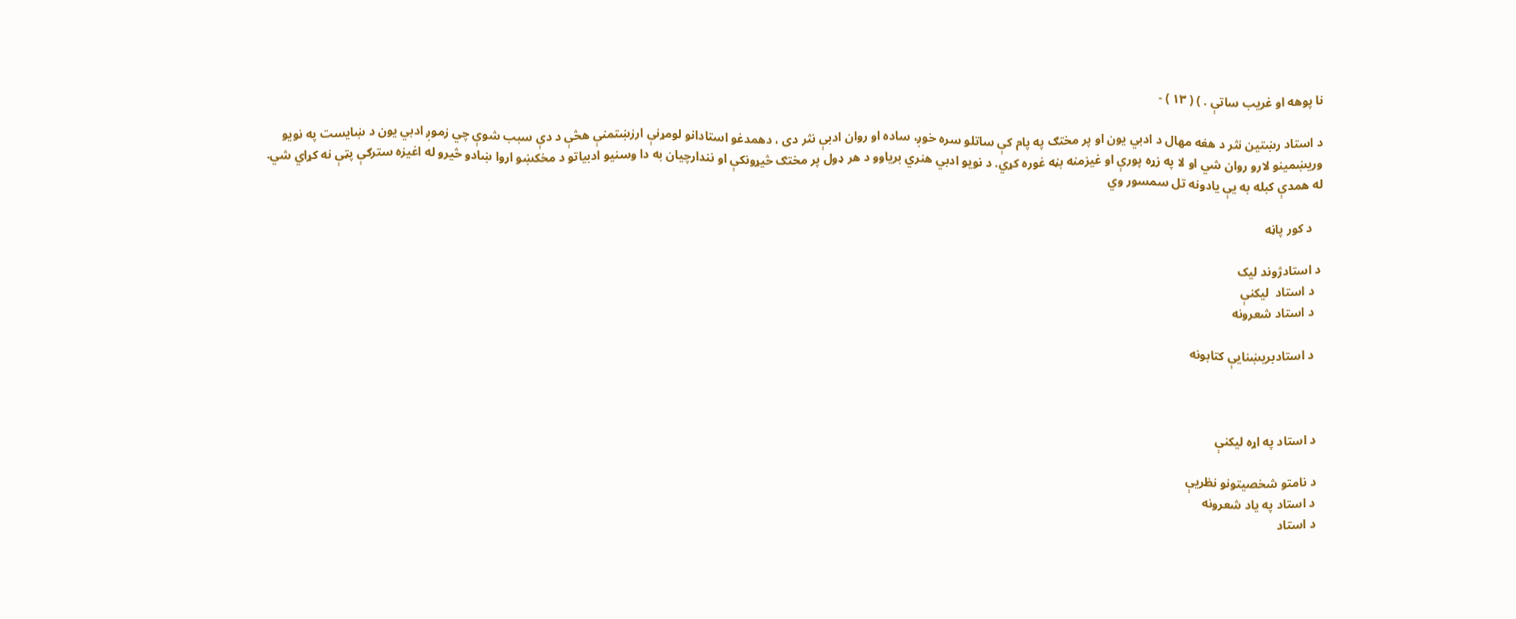نا پوهه او غریب ساتې . ) ( ۱۳ ) -

د استاد رښتین نثر د هغه مهال د ادبي یون او پر مختګ په پام کې ساتلو سره خوږ، ساده او روان ادبې نثر دی ، دهمدغو استادانو لومړنې ارزښتمنې هڅې د دې سبب شوې چي زموږ ادبي یون د ښایست په نویو وريښمینو لارو روان شي او لا په زړه پورې او غیزمنه بڼه غوره کړي. د نویو ادبي هنري بریاوو د هر ډول پر مختګ څیړونکې او نندارچیان به دا وسنیو ادبیاتو د مخکښو اروا ښادو څیرو له اغیزه سترګې پټې نه کړاي شي. له همدې کبله به یې یادونه تل سمسور وي

   د کور پاڼه

د استادژوند لیک
  د استاد  لیکنې
  د استاد شعرونه

  د استادبریښنایې کتابونه



 د استاد په اړه لیکنې

 د نامتو شخصيتونو نظريې
 د استاد په یاد شعرونه
 د استاد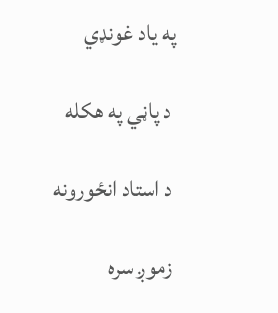په یاد غونډي

 د پاڼي په هکله

 د استاد انځورونه

 زموږ سره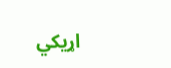اړیکي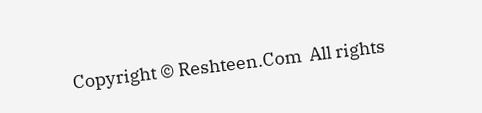Copyright © Reshteen.Com  All rights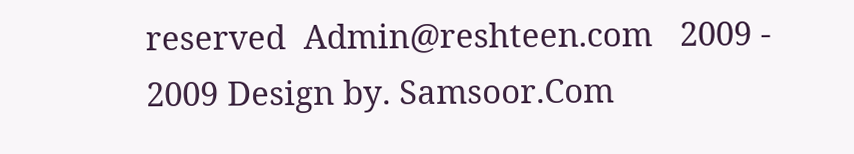reserved  Admin@reshteen.com   2009 - 2009 Design by. Samsoor.Com